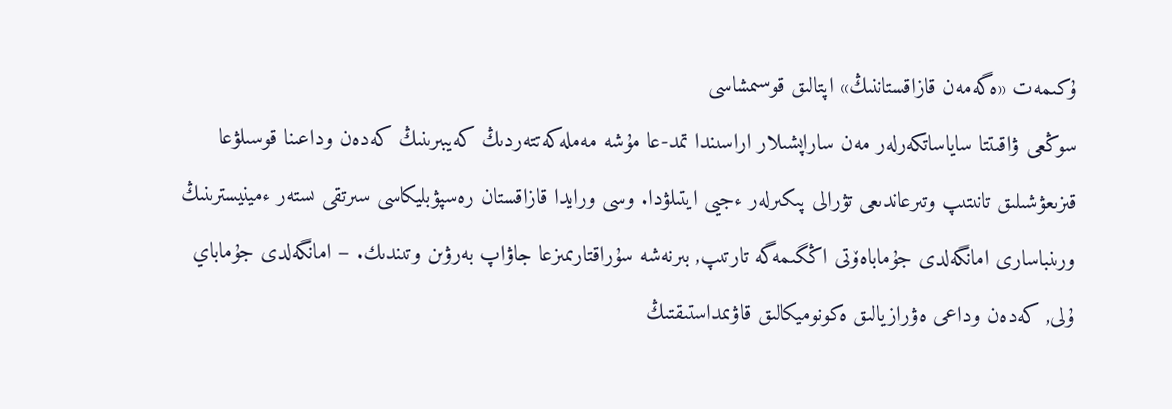ۇكىمەت «ەگەمەن قازاقستاننىڭ» اپتالىق قوسىمشاسى
سوڭعى ۋاقىتتا ساياساتكەرلەر مەن ساراپشىلار اراسىندا تمد-عا مۇشە مەملەكەتتەردىڭ كەيبىرىنىڭ كەدەن وداعىنا قوسىلۋعا قىزىعۋشىلىق تانىتىپ وتىرعاندىعى تۋرالى پىكىرلەر ءجيى ايتىلۋدا. وسى ورايدا قازاقستان رەسپۋبليكاسى سىرتقى ىستەر ءمينيسترىنىڭ ورىنباسارى امانگەلدى جۇماباەۆتى اڭگىمەگە تارتىپ, بىرنەشە سۇراقتارىمىزعا جاۋاپ بەرۋىن وتىندىك. – امانگەلدى جۇماباي ۇلى, كەدەن وداعى ەۋرازيالىق ەكونوميكالىق قاۋىمداستىقتىڭ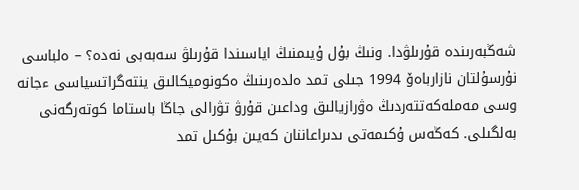شەڭبەرىندە قۇرىلۋدا. ونىڭ بۇل ۇيىمنىڭ اياسىندا قۇرىلۋ سەبەبى نەدە؟ – ەلباسى نۇرسۇلتان نازارباەۆ 1994 جىلى تمد ەلدەرىنىڭ ەكونوميكالىق ينتەگراتسياسى ءجانە وسى مەملەكەتتەردىڭ ەۋرازيالىق وداعىن قۇرۋ تۋرالى جاڭا باستاما كوتەرگەنى بەلگىلى. كەڭەس ۇكىمەتى ىدىراعاننان كەيىن بۇكىل تمد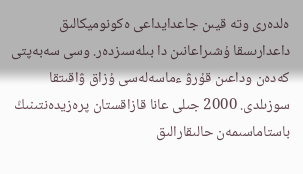ەلدەرى وتە قيىن جاعدايداعى ەكونوميكالىق داعدارىسقا ۇشىراعانىن دا بىلەسىزدەر. وسى سەبەپتى كەدەن وداعىن قۇرۋ ءماسەلەسى ۇزاق ۋاقىتقا سوزىلدى. 2000 جىلى عانا قازاقستان پرەزيدەنتىنىڭ باستاماسىمەن حالىقارالىق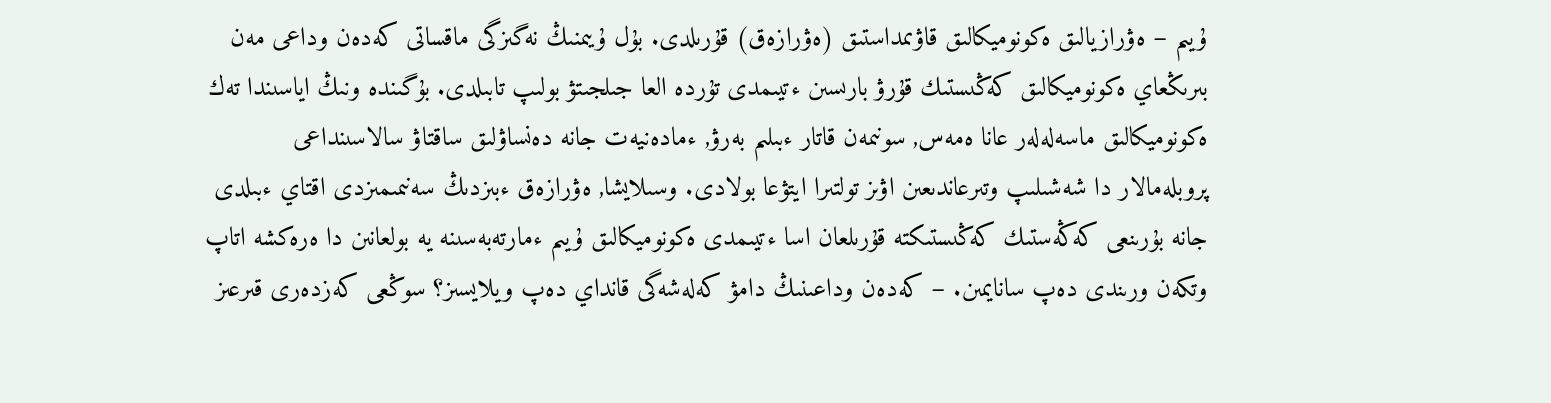ۇيىم – ەۋرازيالىق ەكونوميكالىق قاۋىمداستىق (ەۋرازەق) قۇرىلدى. بۇل ۇيىمنىڭ نەگىزگى ماقساتى كەدەن وداعى مەن بىرىڭعاي ەكونوميكالىق كەڭىستىك قۇرۋ بارىسىن ءتيىمدى تۇردە العا جىلجىتۋ بولىپ تابىلدى. بۇگىندە ونىڭ اياسىندا تەك ەكونوميكالىق ماسەلەلەر عانا ەمەس, سونىمەن قاتار ءبىلىم بەرۋ, ءمادەنيەت جانە دەنساۋلىق ساقتاۋ سالاسىنداعى پروبلەمالار دا شەشىلىپ وتىرعاندىعىن اۋىز تولتىرا ايتۋعا بولادى. وسىلايشا, ەۋرازەق ءبىزدىڭ سەنىمىمىزدى اقتاي ءبىلدى جانە بۇرىنعى كەڭەستىك كەڭىستىكتە قۇرىلعان اسا ءتيىمدى ەكونوميكالىق ۇيىم ءمارتەبەسىنە يە بولعانىن دا ەرەكشە اتاپ وتكەن ورىندى دەپ سانايمىن. – كەدەن وداعىنىڭ دامۋ كەلەشەگى قانداي دەپ ويلايسىز؟ سوڭعى كەزدەرى قىرعىز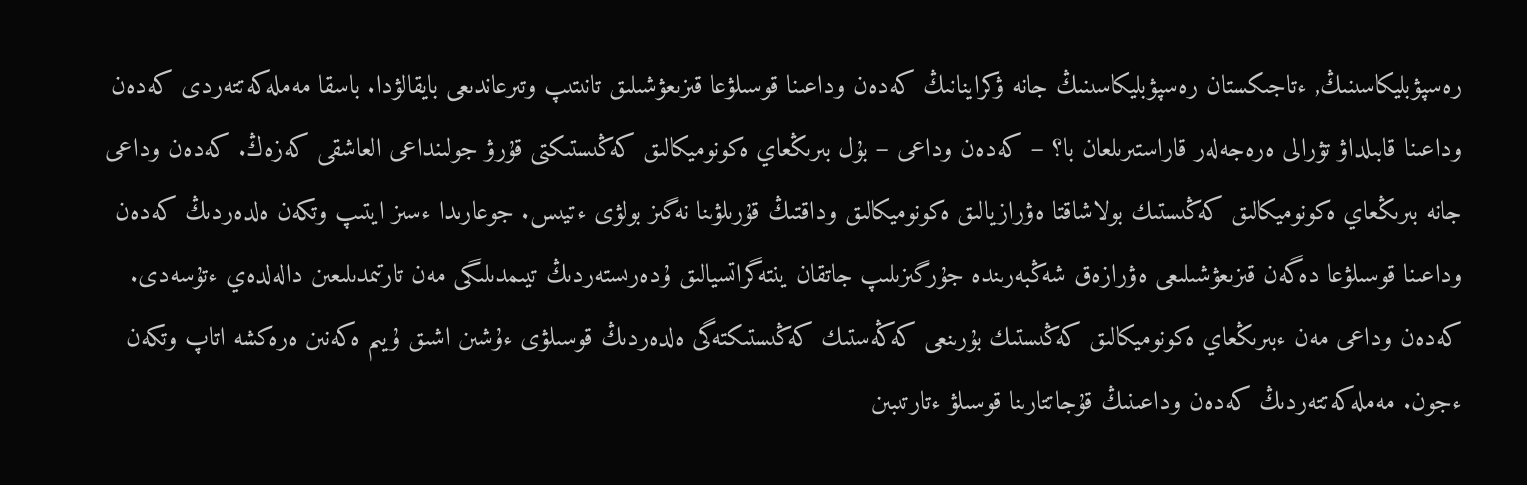رەسپۋبليكاسىنىڭ, ءتاجىكستان رەسپۋبليكاسىنىڭ جانە ۋكراينانىڭ كەدەن وداعىنا قوسىلۋعا قىزىعۋشىلىق تانىتىپ وتىرعاندىعى بايقالۋدا. باسقا مەملەكەتتەردى كەدەن وداعىنا قابىلداۋ تۋرالى ەرەجەلەر قاراستىرىلعان با؟ – كەدەن وداعى – بۇل بىرىڭعاي ەكونوميكالىق كەڭىستىكتى قۇرۋ جولىنداعى العاشقى كەزەڭ. كەدەن وداعى جانە بىرىڭعاي ەكونوميكالىق كەڭىستىك بولاشاقتا ەۋرازيالىق ەكونوميكالىق وداقتىڭ قۇرىلۋىنا نەگىز بولۋى ءتيىس. جوعارىدا ءسىز ايتىپ وتكەن ەلدەردىڭ كەدەن وداعىنا قوسىلۋعا دەگەن قىزىعۋشىلىعى ەۋرازەق شەڭبەرىندە جۇرگىزىلىپ جاتقان ينتەگراتسيالىق ۇدەرىستەردىڭ تيىمدىلىگى مەن تارتىمدىلىعىن دالەلدەي ءتۇسەدى. كەدەن وداعى مەن ءبىرىڭعاي ەكونوميكالىق كەڭىستىك بۇرىنعى كەڭەستىك كەڭىستىكتەگى ەلدەردىڭ قوسىلۋى ءۇشىن اشىق ۇيىم ەكەنىن ەرەكشە اتاپ وتكەن ءجون. مەملەكەتتەردىڭ كەدەن وداعىنىڭ قۇجاتتارىنا قوسىلۋ ءتارتىبىن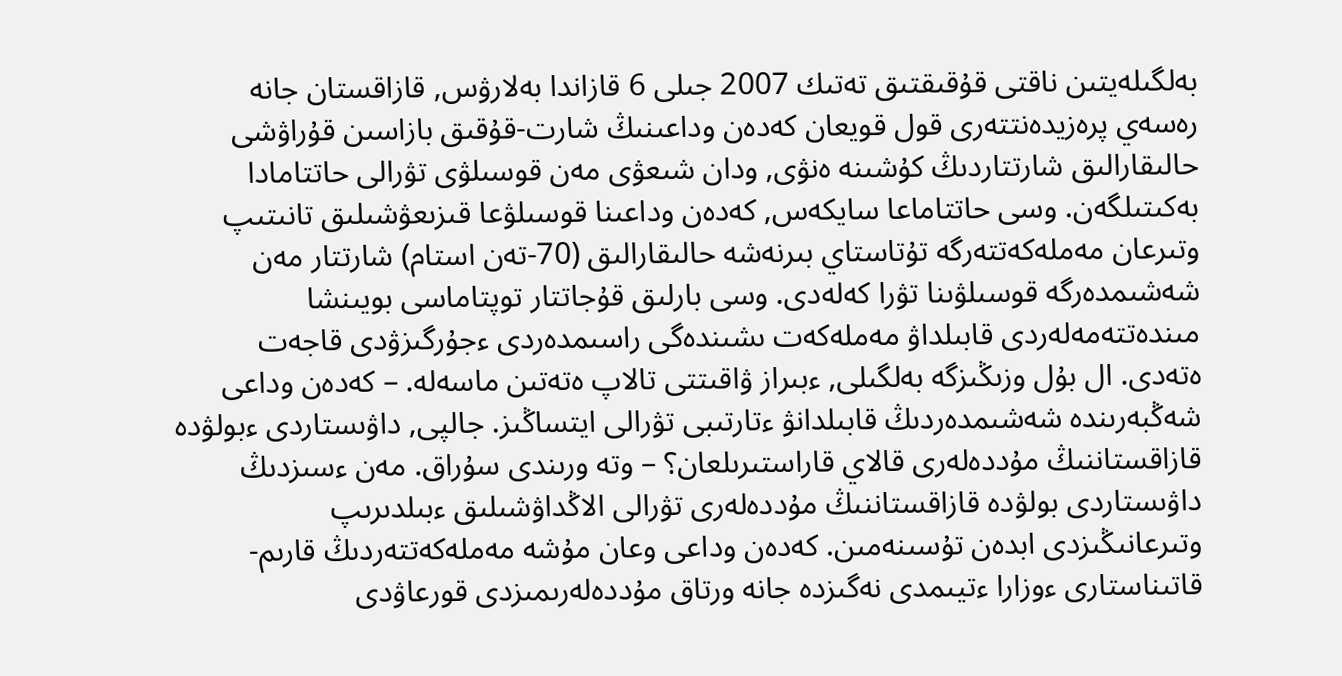بەلگىلەيتىن ناقتى قۇقىقتىق تەتىك 2007 جىلى 6 قازاندا بەلارۋس, قازاقستان جانە رەسەي پرەزيدەنتتەرى قول قويعان كەدەن وداعىنىڭ شارت-قۇقىق بازاسىن قۇراۋشى حالىقارالىق شارتتاردىڭ كۇشىنە ەنۋى, ودان شىعۋى مەن قوسىلۋى تۋرالى حاتتامادا بەكىتىلگەن. وسى حاتتاماعا سايكەس, كەدەن وداعىنا قوسىلۋعا قىزىعۋشىلىق تانىتىپ وتىرعان مەملەكەتتەرگە تۇتاستاي بىرنەشە حالىقارالىق (70-تەن استام) شارتتار مەن شەشىمدەرگە قوسىلۋىنا تۋرا كەلەدى. وسى بارلىق قۇجاتتار توپتاماسى بويىنشا مىندەتتەمەلەردى قابىلداۋ مەملەكەت ىشىندەگى راسىمدەردى ءجۇرگىزۋدى قاجەت ەتەدى. ال بۇل وزىڭىزگە بەلگىلى, ءبىراز ۋاقىتتى تالاپ ەتەتىن ماسەلە. – كەدەن وداعى شەڭبەرىندە شەشىمدەردىڭ قابىلدانۋ ءتارتىبى تۋرالى ايتساڭىز. جالپى, داۋىستاردى ءبولۋدە قازاقستاننىڭ مۇددەلەرى قالاي قاراستىرىلعان؟ – وتە ورىندى سۇراق. مەن ءسىزدىڭ داۋىستاردى بولۋدە قازاقستاننىڭ مۇددەلەرى تۋرالى الاڭداۋشىلىق ءبىلدىرىپ وتىرعانىڭىزدى ابدەن تۇسىنەمىن. كەدەن وداعى وعان مۇشە مەملەكەتتەردىڭ قارىم-قاتىناستارى ءوزارا ءتيىمدى نەگىزدە جانە ورتاق مۇددەلەرىمىزدى قورعاۋدى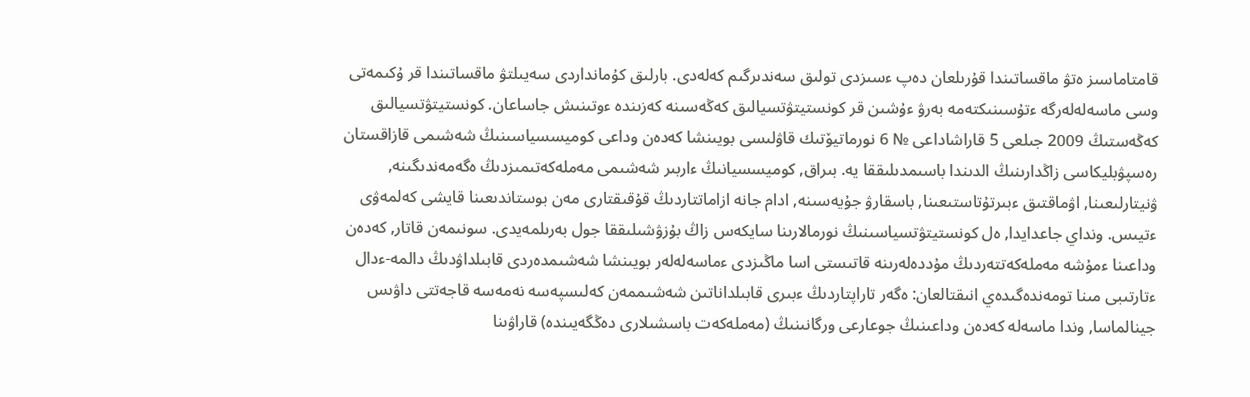قامتاماسىز ەتۋ ماقساتىندا قۇرىلعان دەپ ءسىزدى تولىق سەندىرگىم كەلەدى. بارلىق كۇمانداردى سەيىلتۋ ماقساتىندا قر ۇكىمەتى وسى ماسەلەلەرگە ءتۇسىنىكتەمە بەرۋ ءۇشىن قر كونستيتۋتسيالىق كەڭەسىنە كەزىندە ءوتىنىش جاساعان. كونستيتۋتسيالىق كەڭەستىڭ 2009 جىلعى 5 قاراشاداعى № 6 نورماتيۆتىك قاۋلىسى بويىنشا كەدەن وداعى كوميسسياسىنىڭ شەشىمى قازاقستان رەسپۋبليكاسى زاڭدارىنىڭ الدىندا باسىمدىلىققا يە. بىراق, كوميسسيانىڭ ءاربىر شەشىمى مەملەكەتىمىزدىڭ ەگەمەندىگىنە, ۋنيتارلىعىنا, اۋماقتىق ءبىرتۇتاستىعىنا, باسقارۋ جۇيەسىنە, ادام جانە ازاماتتاردىڭ قۇقىقتارى مەن بوستاندىعىنا قايشى كەلمەۋى ءتيىس. ونداي جاعدايدا, ەل كونستيتۋتسياسىنىڭ نورمالارىنا سايكەس زاڭ بۇزۋشىلىققا جول بەرىلمەيدى. سونىمەن قاتار, كەدەن وداعىنا ءمۇشە مەملەكەتتەردىڭ مۇددەلەرىنە قاتىستى اسا ماڭىزدى ءماسەلەلەر بويىنشا شەشىمدەردى قابىلداۋدىڭ دالمە-ءدال ءتارتىبى مىنا تومەندەگىدەي انىقتالعان: ەگەر تاراپتاردىڭ ءبىرى قابىلداناتىن شەشىممەن كەلىسپەسە نەمەسە قاجەتتى داۋىس جينالماسا, وندا ماسەلە كەدەن وداعىنىڭ جوعارعى ورگانىنىڭ (مەملەكەت باسشىلارى دەڭگەيىندە) قاراۋىنا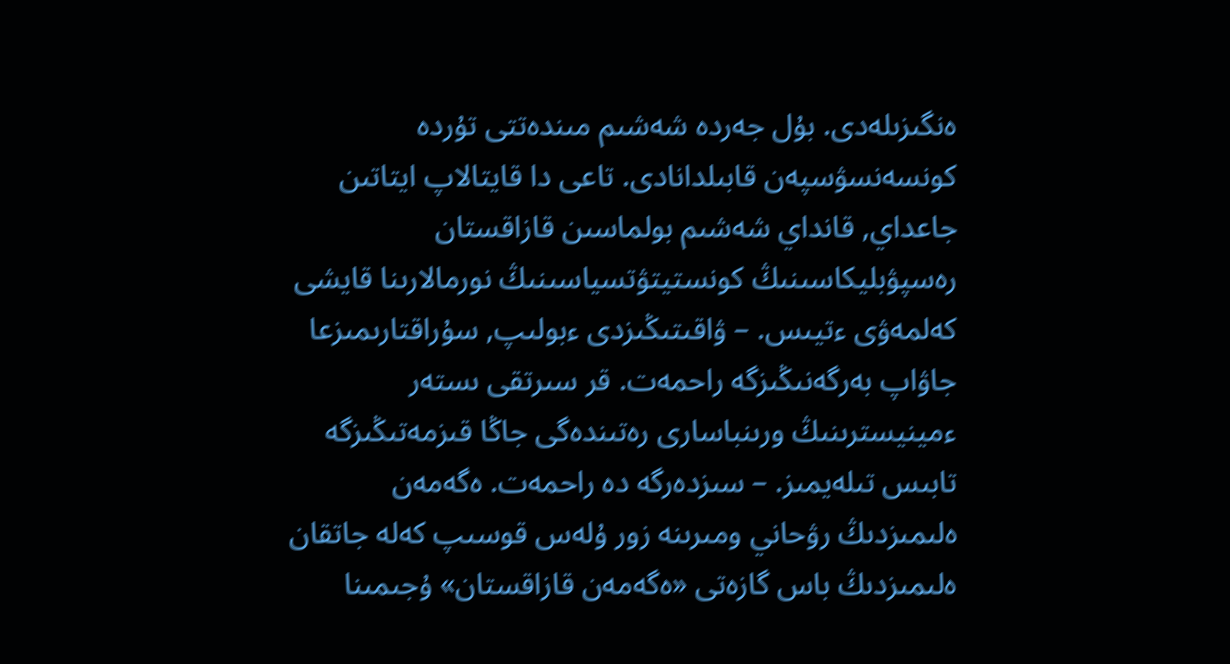ەنگىزىلەدى. بۇل جەردە شەشىم مىندەتتى تۇردە كونسەنسۋسپەن قابىلدانادى. تاعى دا قايتالاپ ايتاتىن جاعداي, قانداي شەشىم بولماسىن قازاقستان رەسپۋبليكاسىنىڭ كونستيتۋتسياسىنىڭ نورمالارىنا قايشى كەلمەۋى ءتيىس. – ۋاقىتىڭىزدى ءبولىپ, سۇراقتارىمىزعا جاۋاپ بەرگەنىڭىزگە راحمەت. قر سىرتقى ىستەر ءمينيسترىنىڭ ورىنباسارى رەتىندەگى جاڭا قىزمەتىڭىزگە تابىس تىلەيمىز. – سىزدەرگە دە راحمەت. ەگەمەن ەلىمىزدىڭ رۋحاني ومىرىنە زور ۇلەس قوسىپ كەلە جاتقان ەلىمىزدىڭ باس گازەتى «ەگەمەن قازاقستان» ۇجىمىنا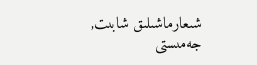شىعارماشىلىق شابىت, جەمىستى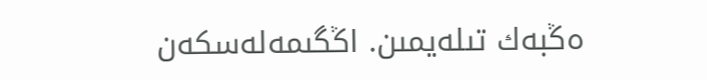ەڭبەك تىلەيمىن. اڭگىمەلەسكەن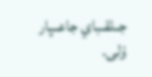جىلقىباي جاعىپار ۇلى.